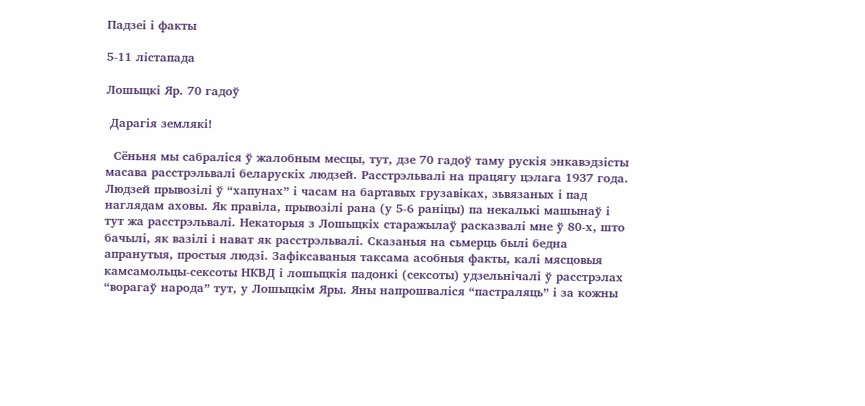Падзеі і факты

5-11 лістапада

Лошыцкі Яр. 70 гадоў

 Дарагія землякі!

  Сёньня мы сабраліся ў жалобным меcцы, тут, дзе 70 гадоў таму рускія энкавэдзісты масава расстрэльвалі беларускіх людзей. Расстрэльвалі на працягу цэлага 1937 года. Людзей прывозілі ў “хапунах” і часам на бартавых грузавіках, зьвязаных і пад наглядам аховы. Як правіла, прывозілі рана (у 5-6 раніцы) па некалькі машынаў і тут жа расстрэльвалі. Некаторыя з Лошыцкіх старажылаў расказвалі мне ў 80-х, што бачылі, як вазілі і нават як расстрэльвалі. Сказаныя на сьмерць былі бедна апранутыя, простыя людзі. Зафіксаваныя таксама асобныя факты, калі мясцовыя камсамольцы-сексоты НКВД і лошыцкія падонкі (сексоты) удзельнічалі ў расстрэлах “ворагаў народа” тут, у Лошыцкім Яры. Яны напрошваліся “пастраляць” і за кожны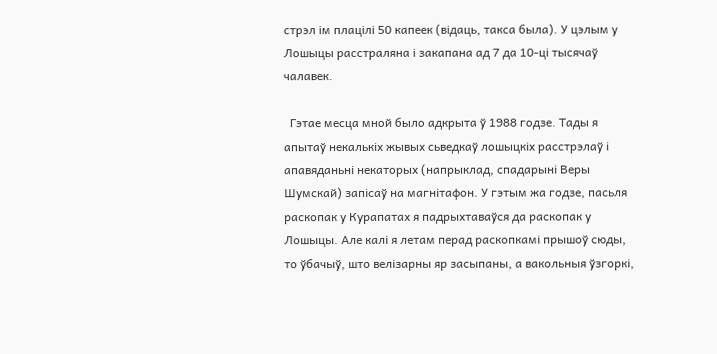стрэл ім плацілі 50 капеек (відаць, такса была). У цэлым у Лошыцы расстраляна і закапана ад 7 да 10-ці тысячаў чалавек.

  Гэтае месца мной было адкрыта ў 1988 годзе. Тады я апытаў некалькіх жывых сьведкаў лошыцкіх расстрэлаў і апавяданьні некаторых (напрыклад, спадарыні Веры Шумскай) запісаў на магнітафон. У гэтым жа годзе, пасьля раскопак у Курапатах я падрыхтаваўся да раскопак у Лошыцы. Але калі я летам перад раскопкамі прышоў сюды, то ўбачыў, што велізарны яр засыпаны, а вакольныя ўзгоркі,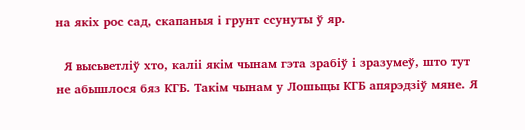на якіх рос сад, скапаныя і грунт ссунуты ў яр.

  Я высьветліў хто, каліі якім чынам гэта зрабіў і зразумеў, што тут не абышлося бяз КГБ. Такім чынам у Лошыцы КГБ апярэдзіў мяне. Я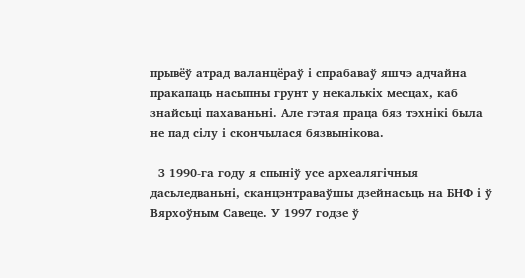прывёў атрад валанцёраў і спрабаваў яшчэ адчайна пракапаць насыпны грунт у некалькіх месцах, каб знайсьці пахаваньні. Але гэтая праца бяз тэхнікі была не пад сілу і скончылася бязвынікова.

  З 1990-га году я спыніў усе археалягічныя дасьледваньні, сканцэнтраваўшы дзейнасьць на БНФ і ў Вярхоўным Савеце. У 1997 годзе ў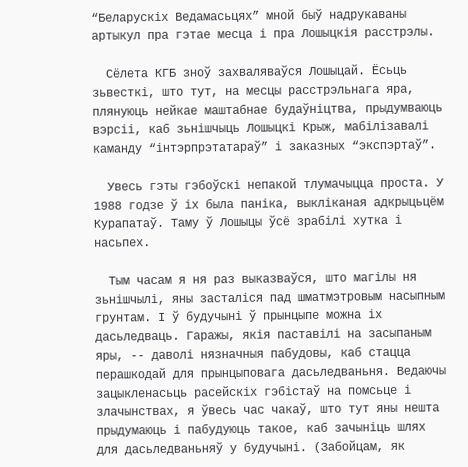“Беларускіх Ведамасьцях” мной быў надрукаваны артыкул пра гэтае месца і пра Лошыцкія расстрэлы.

  Сёлета КГБ зноў захваляваўся Лошыцай. Ёсьць зьвесткі, што тут, на месцы расстрэльнага яра, плянуюць нейкае маштабнае будаўніцтва, прыдумваюць вэрсіі, каб зьнішчыць Лошыцкі Крыж, мабілізавалі каманду “інтэрпрэтатараў” і заказных “экспэртаў”.

  Увесь гэты гэбоўскі непакой тлумачыцца проста. У 1988 годзе ў іх была паніка, выкліканая адкрыцьцём Курапатаў. Таму ў Лошыцы ўсё зрабілі хутка і насьпех.

  Тым часам я ня раз выказваўся, што магілы ня зьнішчылі, яны засталіся пад шматмэтровым насыпным грунтам. І ў будучыні ў прынцыпе можна іх дасьледваць. Гаражы, якія паставілі на заcыпаным яры, -- даволі нязначныя пабудовы, каб стацца перашкодай для прынцыповага дасьледваньня. Ведаючы зацыкленасьць расейскіх гэбістаў на помсьце і злачынствах, я ўвесь час чакаў, што тут яны нешта прыдумаюць і пабудуюць такое, каб зачыніць шлях для дасьледваньняў у будучыні. (Забойцам, як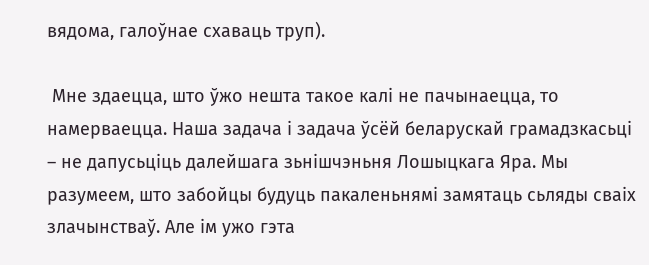вядома, галоўнае схаваць труп).

 Мне здаецца, што ўжо нешта такое калі не пачынаецца, то намерваецца. Наша задача і задача ўсёй беларускай грамадзкасьці – не дапусьціць далейшага зьнішчэньня Лошыцкага Яра. Мы разумеем, што забойцы будуць пакаленьнямі замятаць сьляды сваіх злачынстваў. Але ім ужо гэта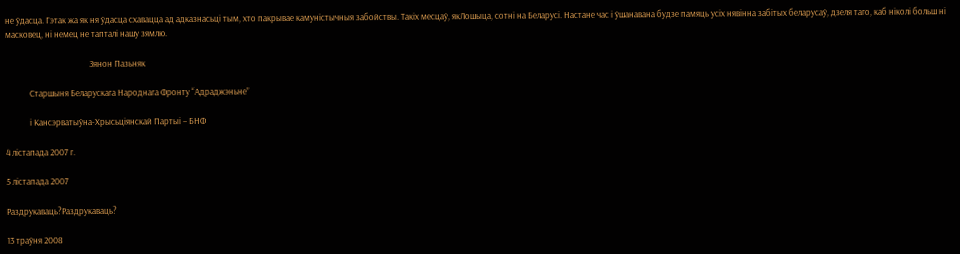не ўдасца. Гэтак жа як ня ўдасца схавацца ад адказнасьці тым, хто пакрывае камуністычныя забойствы. Такіх месцаў, якЛошыца, сотні на Беларусі. Настане час і ўшанавана будзе памяць усіх нявінна забітых беларусаў, дзеля таго, каб ніколі больш ні масковец, ні немец не тапталі нашу зямлю.

                                          Зянон Пазьняк

            Старшыня Беларускага Народнага Фронту “Адраджэньне”

            і Кансэрватыўна-Хрысьціянскай Партыі – БНФ

4 лістапада 2007 г.

5 лістапада 2007

Раздрукаваць?Раздрукаваць?

13 траўня 2008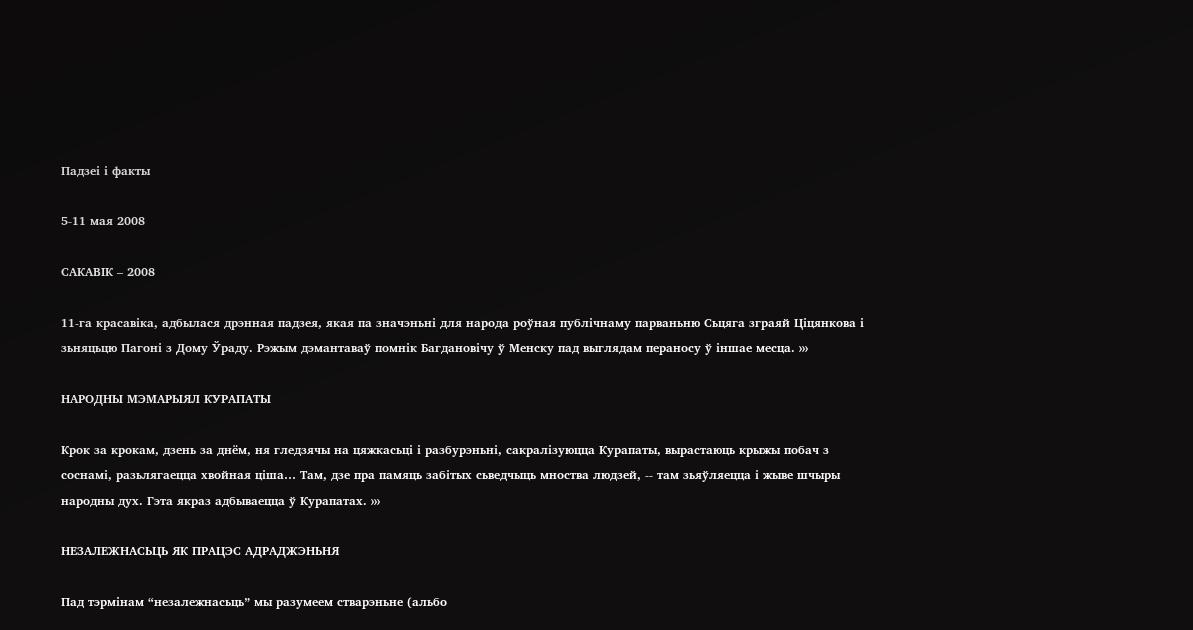Падзеі і факты

5-11 мая 2008

САКАВІК – 2008

11-га красавіка, адбылася дрэнная падзея, якая па значэньні для народа роўная публічнаму парваньню Сьцяга зграяй Ціцянкова і зьняцьцю Пагоні з Дому Ўраду. Рэжым дэмантаваў помнік Багдановічу ў Менску пад выглядам пераносу ў іншае месца. ›››

НАРОДНЫ МЭМАРЫЯЛ КУРАПАТЫ

Крок за крокам, дзень за днём, ня гледзячы на цяжкасьці і разбурэньні, сакралізуюцца Курапаты, вырастаюць крыжы побач з соснамі, разьлягаецца хвойная ціша… Там, дзе пра памяць забітых сьведчыць мноства людзей, -- там зьяўляецца і жыве шчыры народны дух. Гэта якраз адбываецца ў Курапатах. ›››

НЕЗАЛЕЖНАСЬЦЬ ЯК ПРАЦЭС АДРАДЖЭНЬНЯ

Пад тэрмінам “незалежнасьць” мы разумеем стварэньне (альбо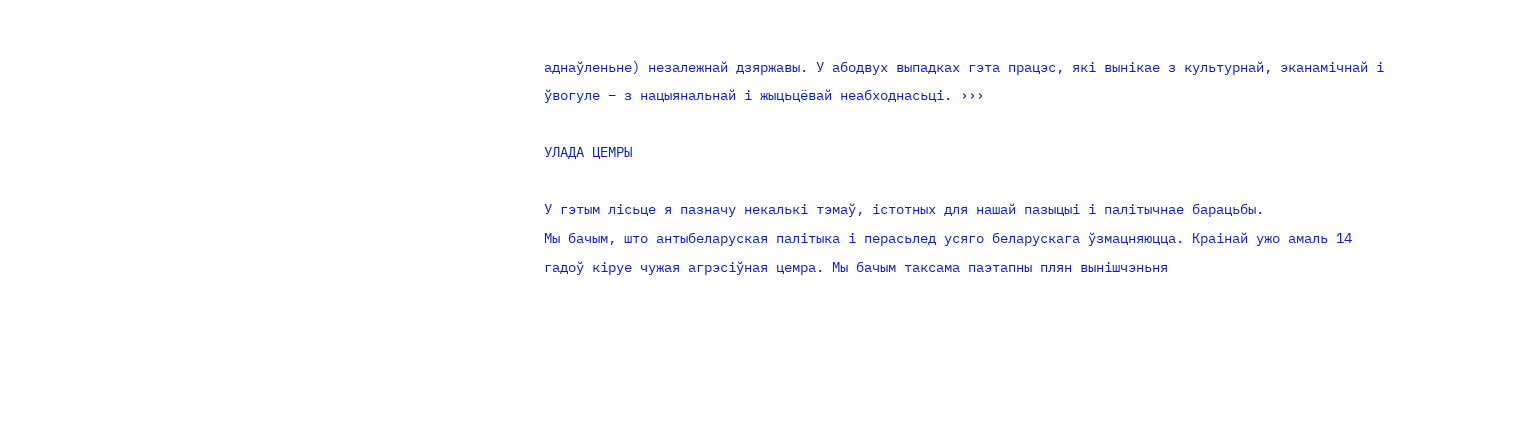аднаўленьне) незалежнай дзяржавы. У абодвух выпадках гэта працэс, які вынікае з культурнай, эканамічнай і ўвогуле – з нацыянальнай і жыцьцёвай неабходнасьці. ›››

УЛАДА ЦЕМРЫ

У гэтым лісьце я пазначу некалькі тэмаў, істотных для нашай пазыцыі і палітычнае барацьбы.
Мы бачым, што антыбеларуская палітыка і перасьлед усяго беларускага ўзмацняюцца. Краінай ужо амаль 14 гадоў кіруе чужая агрэсіўная цемра. Мы бачым таксама паэтапны плян вынішчэньня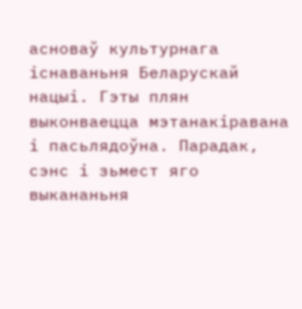асноваў культурнага існаваньня Беларускай нацыі. Гэты плян выконваецца мэтанакіравана і пасьлядоўна. Парадак, сэнс і зьмест яго выкананьня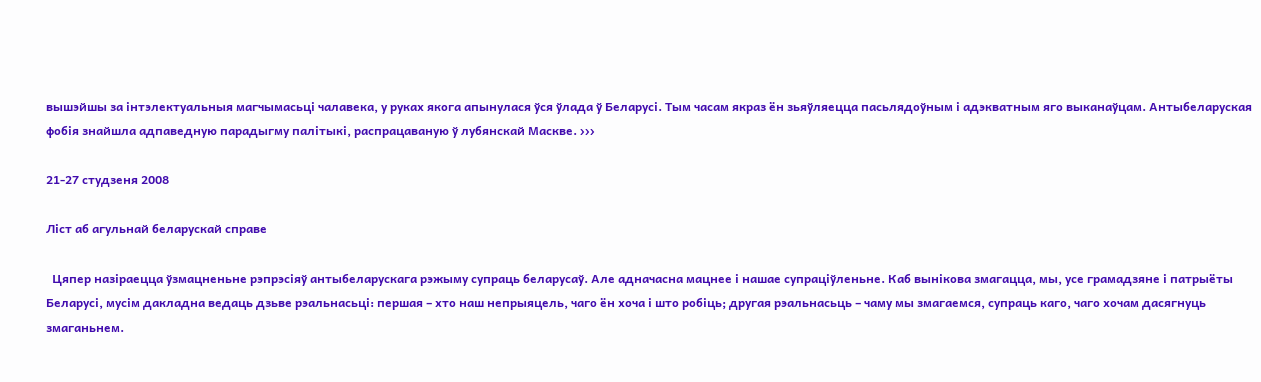вышэйшы за інтэлектуальныя магчымасьці чалавека, у руках якога апынулася ўся ўлада ў Беларусі. Тым часам якраз ён зьяўляецца пасьлядоўным і адэкватным яго выканаўцам. Антыбеларуская фобія знайшла адпаведную парадыгму палітыкі, распрацаваную ў лубянскай Маскве. ›››

21-27 студзеня 2008

Ліст аб агульнай беларускай справе

  Цяпер назіраецца ўзмацненьне рэпрэсіяў антыбеларускага рэжыму супраць беларусаў. Але адначасна мацнее і нашае супраціўленьне. Каб вынікова змагацца, мы, усе грамадзяне і патрыёты Беларусі, мусім дакладна ведаць дзьве рэальнасьці: першая – хто наш непрыяцель, чаго ён хоча і што робіць; другая рэальнасьць – чаму мы змагаемся, супраць каго, чаго хочам дасягнуць змаганьнем.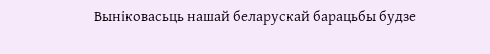Выніковасьць нашай беларускай барацьбы будзе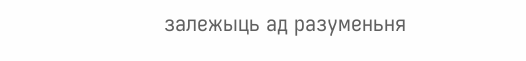залежыць ад разуменьня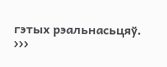гэтых рэальнасьцяў. ›››